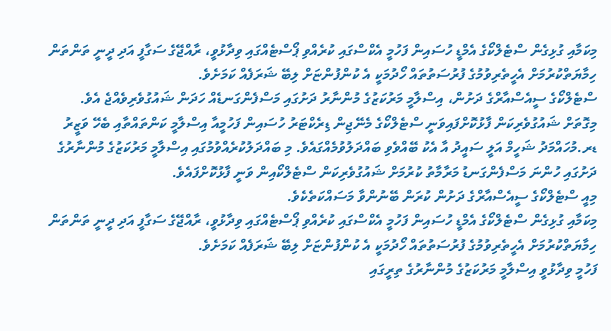މިކަމާއި ގުޅިގެން ސްޓެލްކޯގެ އެމްޑީ ހުސައިން ފަހުމީ އެކްސްގައި ކުރެއްވި ޕޯސްޓެއްގައި ވިދާޅުވީ، ރާއްޖޭގެ ސަގާފީ އަދި ދީނީ ތަންތަން ހިމާޔަތްކުރުމަށް އެހީތެރިވުމުގެ ފުރުސަތުތައް ހޯދުމަކީ އެ ކުންފުންޏަށް ލިބޭ ޝަރަފެއް ކަމަށެވެ.
ސްޓެލްކޯގެ ސީއެސްއާރްގެ ދަށުން، އިސްލާމީ މަރުކަޒުގެ މުންނާރު ދަށުގައި މަސްފެންގަނޑެއް ހަދަން ޝައުގުވެރިވެއްޖެ އެވެ.
މިގޮތަށް ޝައުގުވެރިކަން ފާޅުކޮށްފައިވަނީ ސްޓެލްކޯގެ މެނޭޖިން ޑިރެކްޓަރު ހުސައިން ފަހުމީއާ އިސްލާމީ ކަންތައްތާއި ބެހޭ ވަޒީރު ޑރ.މުހައްމަދު ޝަހީމް އަލީ ސައީދު އާ އެކު ބޭއްވެވި ބައްދަލުވުމެއްގައެވެ. މި ބައްދަލުކުރެއްވުމުގައި އިސްލާމީ މަރުކަޒުގެ މުންނާރުގެ ދަށުގައި ހުންނަ މަސްފެންގަނޑު މަރާމާތު ކުރުމަށް ޝައުގުވެރިކަން ސްޓެލްކޯއިން ވަނީ ފާޅުކޮށްފައެވެ.
މިއީ ސްޓެލްކޯގެ ސީއެސްއާރްގެ ދަށުން ކުރަން ބޭނުންވާ މަސައްކަތެކެވެ.
މިކަމާއި ގުޅިގެން ސްޓެލްކޯގެ އެމްޑީ ހުސައިން ފަހުމީ އެކްސްގައި ކުރެއްވި ޕޯސްޓެއްގައި ވިދާޅުވީ، ރާއްޖޭގެ ސަގާފީ އަދި ދީނީ ތަންތަން ހިމާޔަތްކުރުމަށް އެހީތެރިވުމުގެ ފުރުސަތުތައް ހޯދުމަކީ އެ ކުންފުންޏަށް ލިބޭ ޝަރަފެއް ކަމަށެވެ.
ފަހުމީ ވިދާޅުވީ އިސްލާމީ މަރުކަޒުގެ މުންނާރުގެ ތިރީގައި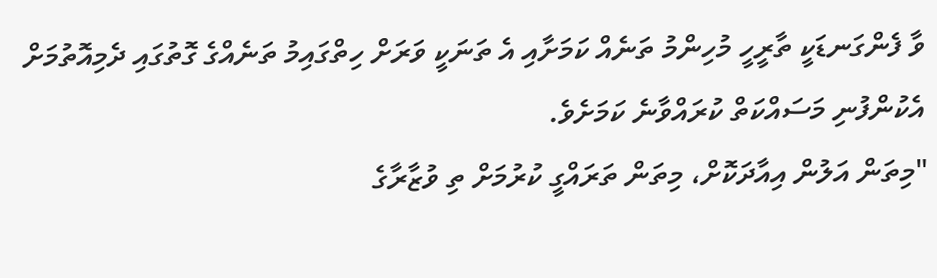ވާ ފެންގަނޑަކީ ތާރީހީ މުހިންމު ތަނެއް ކަމަށާއި އެ ތަނަކީ ވަރަށް ހިތްގައިމު ތަނެއްގެ ގޮތުގައި ދެމިއޮތުމަށް އެކުންފުނި މަސައްކަތް ކުރައްވާނެ ކަމަށެވެ.
"މިތަން އަލުން އިއާދަކޮށް، މިތަން ތަރައްގީ ކުރުމަށް ތި ވުޒާރާގެ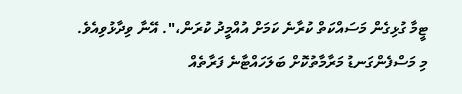ޓީމާ ގުޅިގެން މަސައްކަތް ކުރާނެ ކަމަށް އުއްމީދު ކުރަން،". އޭނާ ވިދާޅުވިއެވެ.
މި މަސްފެންގަނޑު މަރާމާތުކޮށް ބަލަހައްޓާނެ ފަރާތެއް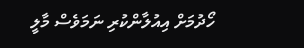ހޯދުމަށް އިއުލާންކުރި ނަމަވެސް މާލީ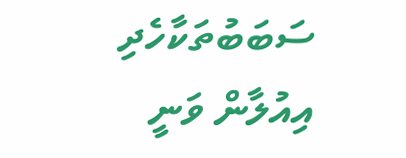ސަބަބުތަކާހެދި އިއުލާން ވަނީ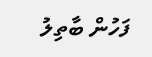ފަހުން ބާތިލު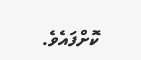ކޮށްފައެވެ.